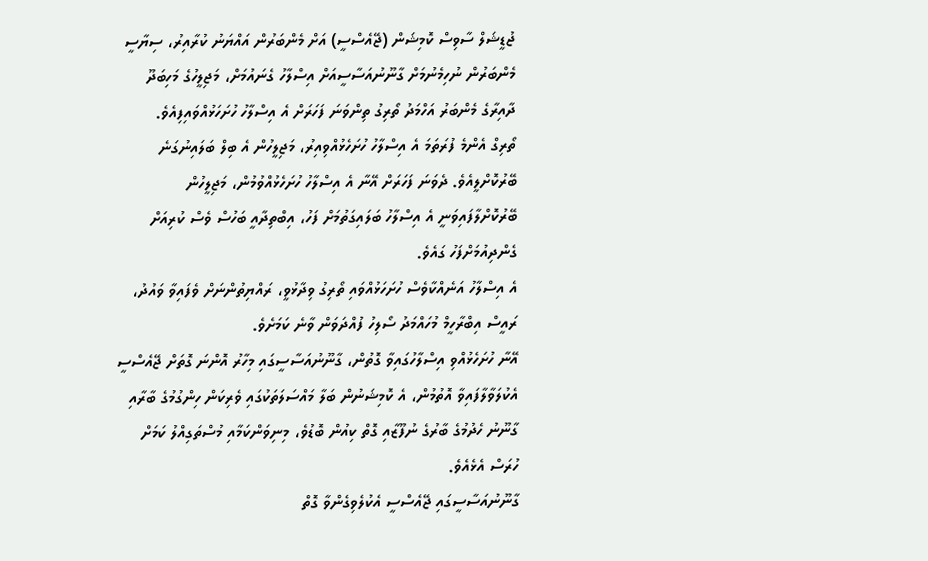ޖުޑީޝަލް ސާވިސް ކޮމިޝަން (ޖޭއެސްސީ) އަށް މެންބަރުން އައްޔަނު ކުރާއިރު، ސިޔާސީ މެންބަރުން ނުހިމެނުމަށް ގާނޫނުއަސާސީއަށް އިސްލާހު ގެނައުމަށް، މަޖިލީހުގެ މަހިބަދޫ ދާއިރާގެ މެންބަރު އަހްމަދު ތޯރިގު ތިންވަނަ ފަހަރަށް އެ އިސްލާހު ހުށަހަޅުއްވައިފިއެވެ.
ތޯރިގް އެންމެ ފުރަތަމަ އެ އިސްލާހު ހުށަހެޅުއްވިއިރު، މަޖިލީހުން އެ ބިލް ބަލައިނުގަނެ ބޭރުކޮށްލީއެވެ. ދެވަނަ ފަހަރަށް އޭނާ އެ އިސްލާހު ހުށަހެޅުއްވުމުން، މަޖިލީހުން ބޭރުކޮށްލާފައިވަނީ އެ އިސްލާހު ބަލައިގަތުމަށް ފަހު، އިބްތިދާއީ ބަހުސް ވެސް ކުރިއަށް ގެންދިއުމަށްފަހު ގައެވެ.
އެ އިސްލާހު އަނެއްކާވެސް ހުށަހަޅުއްވައި ތޯރިގު ވިދާޅުވީ، ރައްޔިތުންނަށް ވެފައިވާ ވައުދު، ރައީސް އިބްރާހީމް މުހައްމަދު ސޯލިހު ފުއްދަވަން ވާނެ ކަމަށެވެ.
އޭނާ ހުށަހެޅުއްވި އިސްލާހުގައިވާ ގޮތުން، ގާނޫނުއަސާސީގައި މިހާރު އޮންނަ ގޮތަށް ޖޭއެސްސީ އެކުލަވާލާފައިވާ އޮތުމުން، އެ ކޮމިޝަނުން ބަލާ މައްސަލަތަކުގައި ވެރިކަން ހިންގުމުގެ ބާރާއި ގާނޫނު ހެދުމުގެ ބާރުގެ ނުފޫޒާއި ގޮތް ކިއުން ބޮޑުވެ، މިނިވަންކަމާއި މުސްތަގިއްލު ކަމަށް ހުރަސް އެޅެއެވެ.
ގާނޫނުއަސާސީގައި ޖޭއެސްސީ އެކުލެވިގެންވާ ގޮތް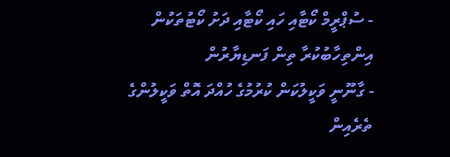- ސުޕްރީމް ކޯޓާއި ހައި ކޯޓާއި ދަށު ކޯޓުތަކުން އިންތިހާބުކުރާ ތިން ފަނޑިޔާރުން
- ގާނޫނީ ވަކީލުކަން ކުރުމުގެ ހުއްދަ އޮތް ވަކީލުންގެ ތެރެއިން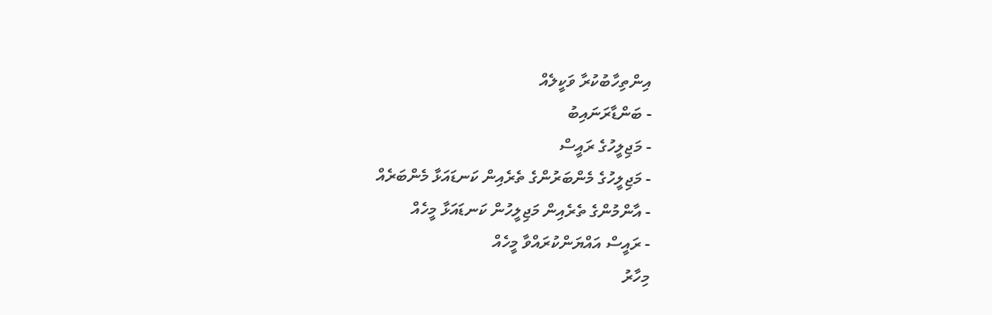އިންތިހާބުކުރާ ވަކީލެއް
- ބަންޑާރަނައިބު
- މަޖިލީހުގެ ރައީސް
- މަޖިލީހުގެ މެންބަރުންގެ ތެރެއިން ކަނޑައަޅާ މެންބަރެއް
- އާންމުންގެ ތެރެއިން މަޖިލީހުން ކަނޑައަޅާ މީހެއް
- ރައީސް އައްޔަންކުރައްވާ މީހެއް
މިހާރު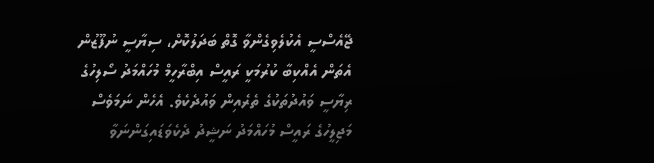ޖޭއެސްސީ އެކުލެވިގެންވާ ގޮތް ބަދަލުކޮށް، ސިޔާސީ ނުފޫޒުން އެތަން އެއްކިބާ ކުރުމަކީ ރައީސް އިބްރާހީމް މުހައްމަދު ސޯލިހުގެ ރިޔާސީ ވައުދުތަކުގެ ތެރެއިން ވައުދެކެވެ. އެހެން ނަމަވެސް މަޖިލީހުގެ ރައީސް މުހައްމަދު ނަޝީދު ދެކެވަޑައިގަންނަވާ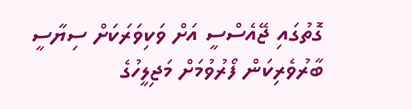ގޮތުގައި ޖޭއެސްސީ އަށް ވަކިވަރަކަށް ސިޔާސީ ބާރުވެރިކަން ފޯރުވުމަށް މަޖިލީހުގެ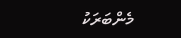މެންބަރަކު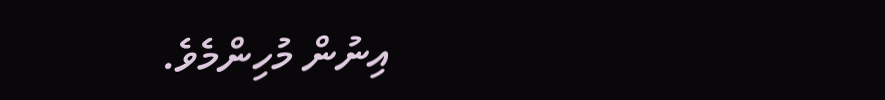އިނުން މުހިންމެވެ.